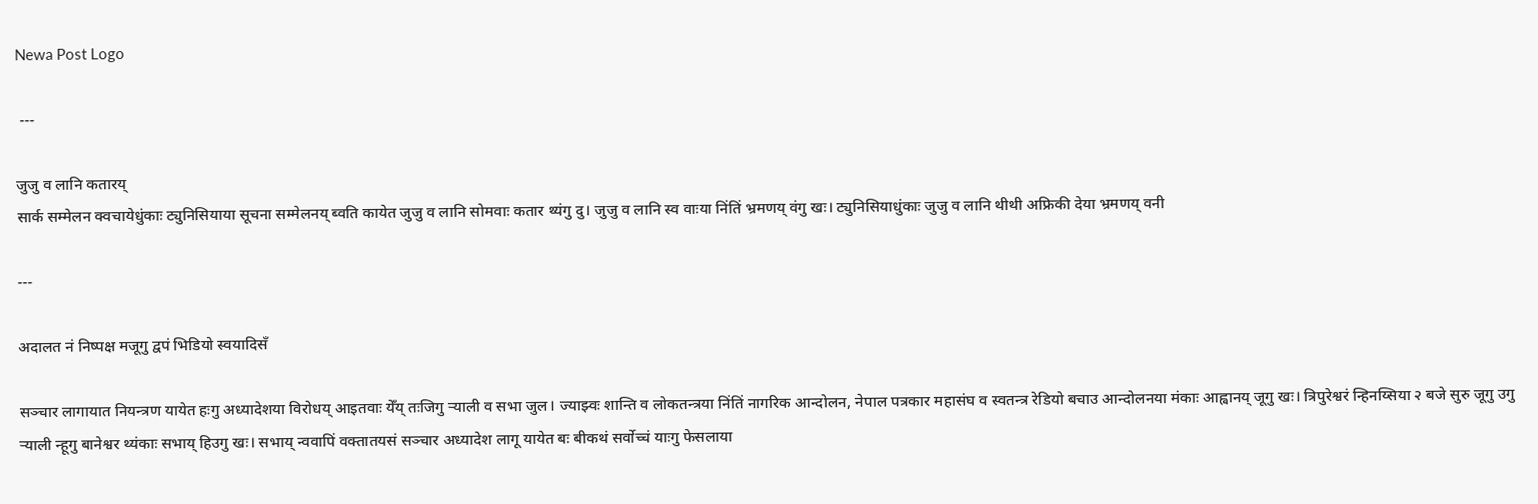Newa Post Logo

 ---

जुजु व लानि कतारय्
सार्क सम्मेलन क्वचायेधुंकाः ट्युनिसियाया सूचना सम्मेलनय् ब्वति कायेत जुजु व लानि सोमवाः कतार थ्यंगु दु। जुजु व लानि स्व वाःया निंतिं भ्रमणय् वंगु खः। ट्युनिसियाधुंकाः जुजु व लानि थीथी अफ्रिकी देया भ्रमणय् वनी

---

अदालत नं निष्पक्ष मजूगु द्वपं भिडियो स्वयादिसँ

सञ्चार लागायात नियन्त्रण यायेत हःगु अध्यादेशया विरोधय् आइतवाः येँय् तःजिगु र्‍याली व सभा जुल। ज्याझ्वः शान्ति व लोकतन्त्रया निंतिं नागरिक आन्दोलन, नेपाल पत्रकार महासंघ व स्वतन्त्र रेडियो बचाउ आन्दोलनया मंकाः आह्वानय् जूगु खः। त्रिपुरेश्वरं न्हिनय्सिया २ बजे सुरु जूगु उगु र्‍याली न्हूगु बानेश्वर थ्यंकाः सभाय् हिउगु खः। सभाय् न्ववापिं वक्तातयसं सञ्चार अध्यादेश लागू यायेत बः बीकथं सर्वोच्चं याःगु फेसलाया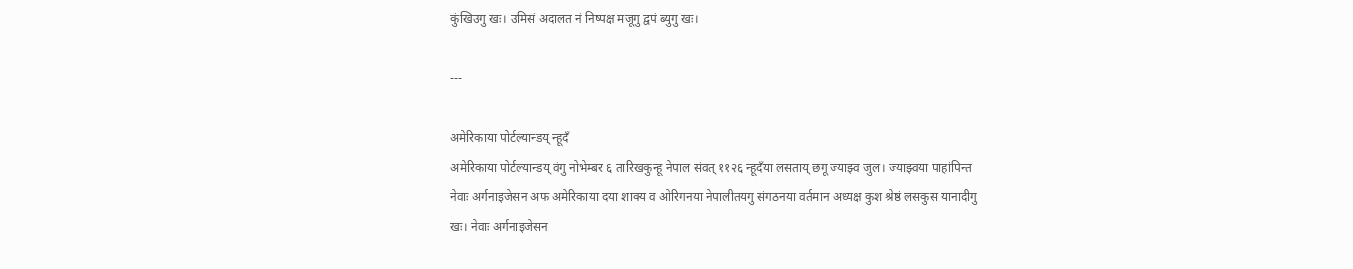कुंखिउगु खः। उमिसं अदालत नं निष्पक्ष मजूगु द्वपं ब्युगु खः।

---

अमेरिकाया पोर्टल्यान्डय् न्हूदँ
अमेरिकाया पोर्टल्यान्डय् वंगु नोभेम्बर ६ तारिखकुन्हू नेपाल संवत् ११२६ न्हूदँया लसताय् छगू ज्याझ्व जुल। ज्याझ्वया पाहांपिन्त नेवाः अर्गनाइजेसन अफ अमेरिकाया दया शाक्य व अ‍ोरिगनया नेपालीतयगु संगठनया वर्तमान अध्यक्ष कुश श्रेष्ठं लसकुस यानादीगु खः। नेवाः अर्गनाइजेसन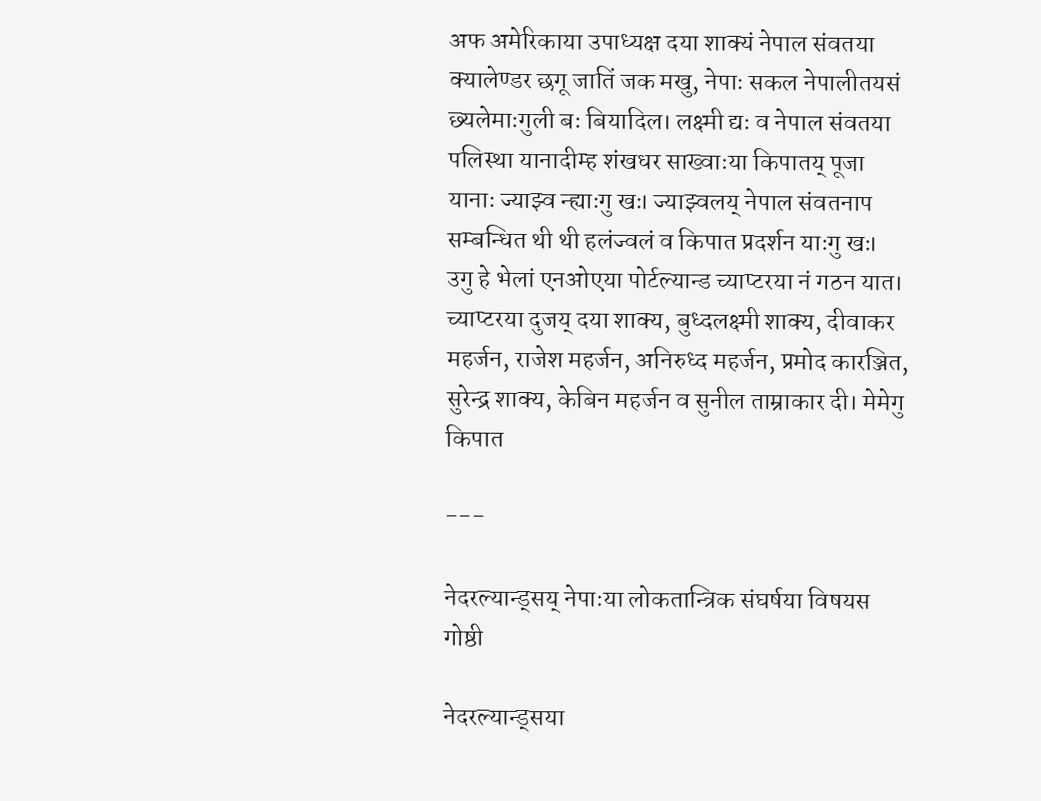अफ अमेरिकाया उपाध्यक्ष दया शाक्यं नेपाल संवतया क्यालेण्डर छगू जातिं जक मखु, नेपाः सकल नेपालीतयसं छ्यलेमाःगुली बः बियादिल। लक्ष्मी द्यः व नेपाल संवतया पलिस्था यानादीम्ह शंखधर साख्वाःया किपातय् पूजा यानाः ज्याझ्व न्ह्याःगु खः। ज्याझ्वलय् नेपाल स‍ंवतनाप सम्बन्धित थी थी हलंज्वलं व किपात प्रदर्शन याःगु खः। उगु हे भेलां एनअ‍ोएया पोर्टल्यान्ड च्याप्टरया नं गठन यात। च्याप्टरया दुजय् दया शाक्य, बुध्दलक्ष्मी शाक्य, दीवाकर महर्जन, राजेश महर्जन, अनिरुध्द महर्जन, प्रमोद कारञ्जित, सुरेन्द्र शाक्य, केबिन महर्जन व सुनील ताम्राकार दी। मेमेगु किपात

---

नेदरल्यान्ड्सय् नेपाःया लोकतान्त्रिक सं‍घर्षया विषयस गोष्ठी

नेदरल्यान्ड्सया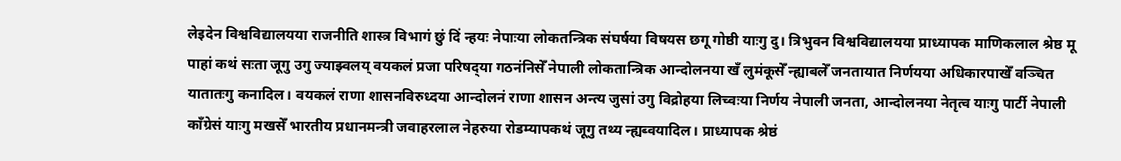लेइदेन विश्वविद्यालयया राजनीति शास्त्र विभागं छुं दिं न्हयः नेपाःया लोकतन्त्रिक संघर्षया विषयस छगू गोष्ठी याःगु दु। त्रिभुवन विश्वविद्यालयया प्राध्यापक माणिकलाल श्रेष्ठ मू पाहां कथं सःता जूगु उगु ज्याझ्वलय् वयकलं प्रजा परिषद्‍या गठनंनिसेँ नेपाली लोकतान्त्रिक आन्दोलनया खँ लुमंकूसेँ न्ह्याबलेँ जनतायात निर्णयया अधिकारपाखेँ वञ्चित यातातःगु कनादिल। वयकलं राणा शासनविरुध्दया आन्दोलनं राणा शासन अन्त्य जुसां उगु विद्रोहया लिच्वःया निर्णय नेपाली जनता, आन्दोलनया नेतृत्व याःगु पार्टी नेपाली काँग्रेसं याःगु मखसेँ भारतीय प्रधानमन्त्री जवाहरलाल नेहरुया रोडम्यापकथं जूगु तथ्य न्ह्यब्वयादिल। प्राध्यापक श्रेष्ठं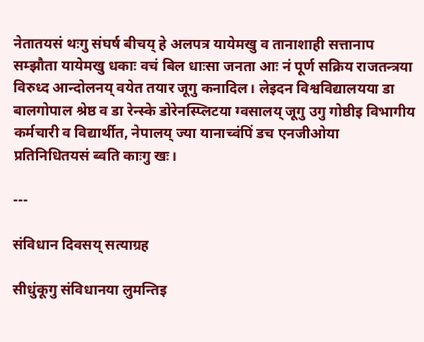नेतातयसं थःगु संघर्ष बीचय् हे अलपत्र यायेमखु व तानाशाही सत्तानाप सम्झौता यायेमखु धकाः वचं बिल धाःसा जनता आः नं पूर्ण सक्रिय राजतन्त्रया विरुध्द आन्दोलनय् वयेत तयार जूगु कनादिल। लेइदन विश्वविद्यालयया डा बालगोपाल श्रेष्ठ व डा रेन्स्के डोरेनस्प्लिटया ग्वसालय् जूगु उगु गोष्ठीइ विभागीय कर्मचारी व विद्यार्थीत, नेपालय् ज्या यानाच्वंपिं डच एनजीअ‍ोया प्रतिनिधितयसं ब्वति काःगु खः।

---

संविधान दिवसय् सत्याग्रह

सीधुंकूगु संविधानया लुमन्तिइ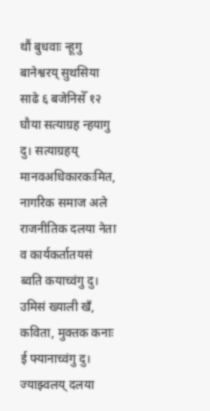थौं बुधवाः न्हूगु बानेश्वरय् सुथसिया साढे ६ बजेनिसेँ १२ घौया सत्याग्रह न्हयागु दु। सत्याग्रहय् मानवअधिकारकःमित, नागरिक समाज अले राजनीतिक दलया नेता व कार्यकर्तातयसं ब्वति कयाच्वंगु दु। उमिसं ख्याली खँ, कविता, मुक्तक कनाः ई फ्यानाच्वंगु दु। ज्याझ्वलय् दलया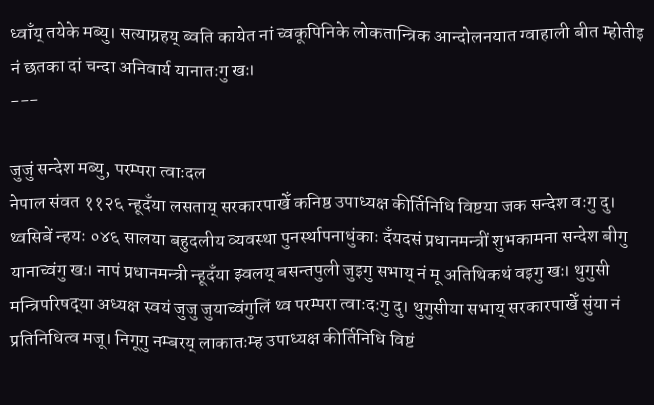ध्वाँय् तयेके मब्यु। सत्याग्रहय् ब्वति कायेत नां च्वकूपिनिके लोकतान्त्रिक आन्दोलनयात ग्वाहाली बीत म्होतीइ नं छतका दां चन्दा अनिवार्य यानातःगु खः।
---

जुजुं सन्देश मब्यु, परम्परा त्वाःदल
नेपाल संवत ११२६ न्हूदँया लसताय् सरकारपाखेँ कनिष्ठ उपाध्यक्ष कीर्तिनिधि विष्टया जक सन्देश वःगु दु। थ्वसिबें न्हयः ०४६ सालया बहुदलीय व्यवस्था पुनर्स्थापनाधुंकाः दँयदसं प्रधानमन्त्रीं शुभकामना सन्देश बीगु यानाच्वंगु खः। नापं प्रधानमन्त्री न्हूदँया झ्वलय् बसन्तपुली जुइगु सभाय् नं मू अतिथिकथं वइगु खः। थुगुसी मन्त्रिपरिषद्‍या अध्यक्ष स्वयं जुजु जुयाच्वंगुलिं थ्व परम्परा त्वाःदःगु दु। थुगुसीया सभाय् सरकारपाखेँ सुंया नं प्रतिनिधित्व मजू। निगूगु नम्बरय् लाकातःम्ह उपाध्यक्ष कीर्तिनिधि विष्टं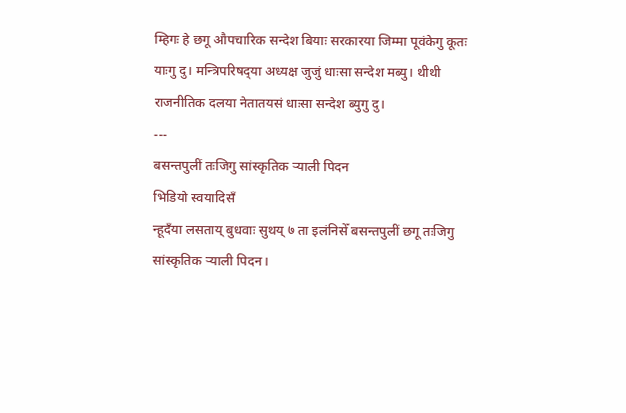म्हिगः हे छगू अ‍ौपचारिक सन्देश बियाः सरकारया जिम्मा पूवंकेगु कूतः याःगु दु। मन्त्रिपरिषद्‍या अध्यक्ष जुजुं धाःसा सन्देश मब्यु। थीथी राजनीतिक दलया नेतातयसं धाःसा सन्देश ब्युगु दु।
---
बसन्तपुलीं तःजिगु सांस्कृतिक र्‍याली पिदन
भिडियो स्वयादिसँ
न्हूदँया लसताय् बुधवाः सुथय् ७ ता इलंनिसेँ बसन्तपुलीं छगू तःजिगु सांस्कृतिक र्‍याली पिदन।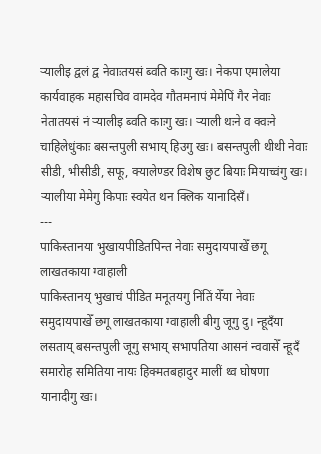र्‍यालीइ द्वलं द्व नेवाःतयसं ब्वति काःगु खः। नेकपा एमालेया कार्यवाहक महासचिव वामदेव गौतमनापं मेमेपिं गैर नेवाः नेतातयसं नं र्‍यालीइ ब्वति काःगु खः। र्‍याली थःने व क्वःने चाहिलेधुंकाः बसन्तपुली सभाय् हिउगु खः। बसन्तपुली थीथी नेवाः सीडी, भीसीडी, सफू, क्यालेण्डर विशेष छुट बियाः मियाच्वंगु खः। र्‍यालीया मेमेगु किपाः स्वयेत थन क्लिक यानादिसँ।
---
पाकिस्तानया भुखायपीडितपिन्त नेवाः समुदायपाखेँ छगू लाखतकाया ग्वाहाली
पाकिस्तानय् भुखाचं पीडित मनूतयगु निंतिं येँया नेवाः समुदायपाखेँ छगू लाखतकाया ग्वाहाली बीगु जूगु दु। न्हूदँया लसताय् बसन्तपुली जूगु सभाय् सभापतिया आसनं न्ववासेँ न्हूदँ समारोह समितिया नायः हिक्मतबहादुर मालीं थ्व घोषणा यानादीगु खः।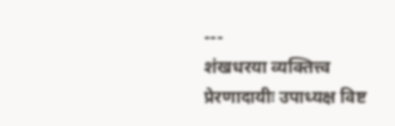---
शंखधरया व्यक्तित्त्व प्रेरणादायीः उपाध्यक्ष विष्ट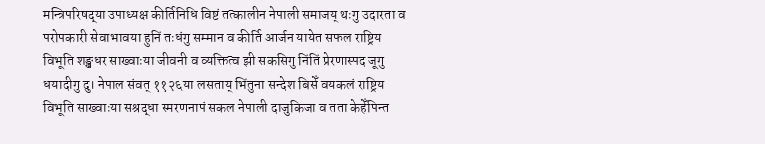मन्त्रिपरिषद्‍या उपाध्यक्ष कीर्तिनिधि विष्टं तत्कालीन नेपाली समाजय् थःगु उदारता व परोपकारी सेवाभावया हुनिं तःधंगु सम्मान व कीर्ति आर्जन यायेत सफल राष्ट्रिय विभूति शङ्खधर साख्वाःया जीवनी व व्यक्तित्व झी सकसिगु निंतिं प्रेरणास्पद जूगु धयादीगु दु। नेपाल संवत् ११२६या लसताय् भिंतुना सन्देश बिसेँ वयकलं राष्ट्रिय विभूति साख्वाःया सश्रद्धा स्मरणनापं सकल नेपाली दाजुकिजा व तता केहेँपिन्त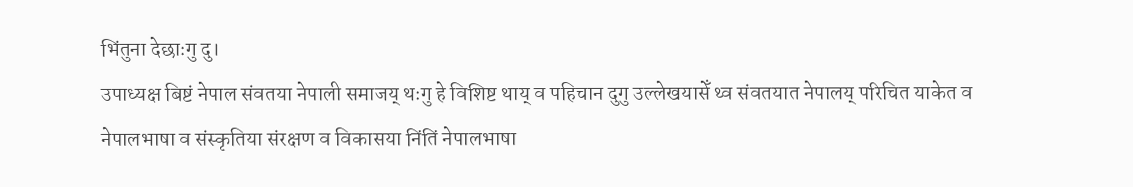भिंतुना देछाःगु दु।
उपाध्यक्ष बिष्टं नेपाल संवतया नेपाली समाजय् थःगु हे विशिष्ट थाय् व पहिचान दुगु उल्लेखयासेँ थ्व संवतयात नेपालय् परिचित याकेत व नेपालभाषा व संस्कृतिया संरक्षण व विकासया निंतिं नेपालभाषा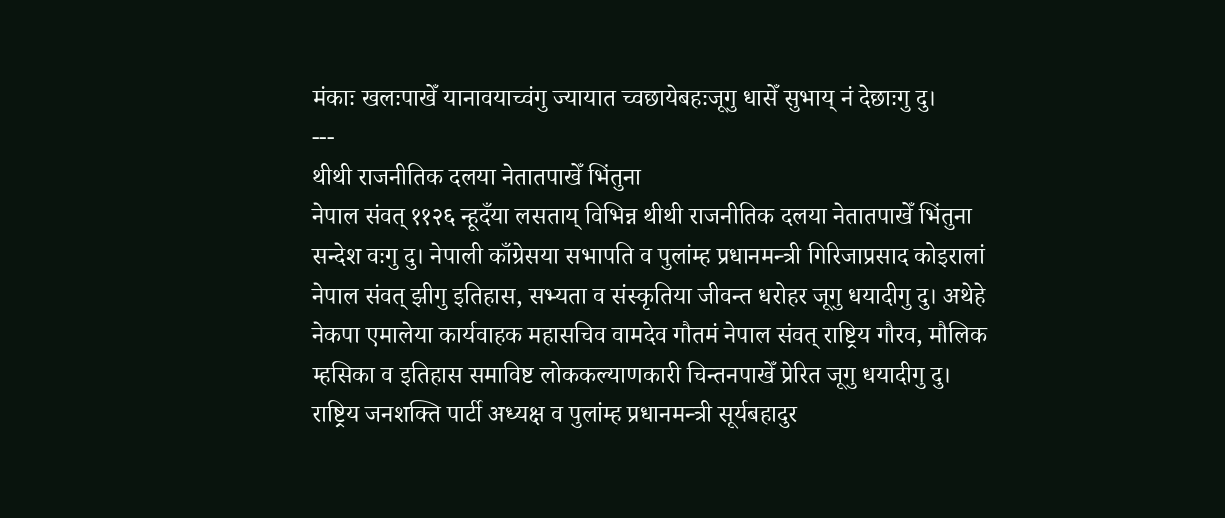मंकाः खलःपाखेँ यानावयाच्वंगु ज्यायात च्वछायेबहःजूगु धासेँ सुभाय् नं देछाःगु दु।
---
थीथी राजनीतिक दलया नेतातपाखेँ भिंतुना
नेपाल संवत् ११२६ न्हूदँया लसताय् विभिन्न थीथी राजनीतिक दलया नेतातपाखेँ भिंतुना सन्देश वःगु दु। नेपाली काँग्रेसया सभापति व पुलांम्ह प्रधानमन्त्री गिरिजाप्रसाद कोइरालां नेपाल संवत् झीगु इतिहास, सभ्यता व संस्कृतिया जीवन्त धरोहर जूगु धयादीगु दु। अथेहे नेकपा एमालेया कार्यवाहक महासचिव वामदेव गौतमं नेपाल संवत् राष्ट्रिय गौरव, मौलिक म्हसिका व इतिहास समाविष्ट लोककल्याणकारी चिन्तनपाखेँ प्रेरित जूगु धयादीगु दु।
राष्ट्रिय जनशक्ति पार्टी अध्यक्ष व पुलांम्ह प्रधानमन्त्री सूर्यबहादुर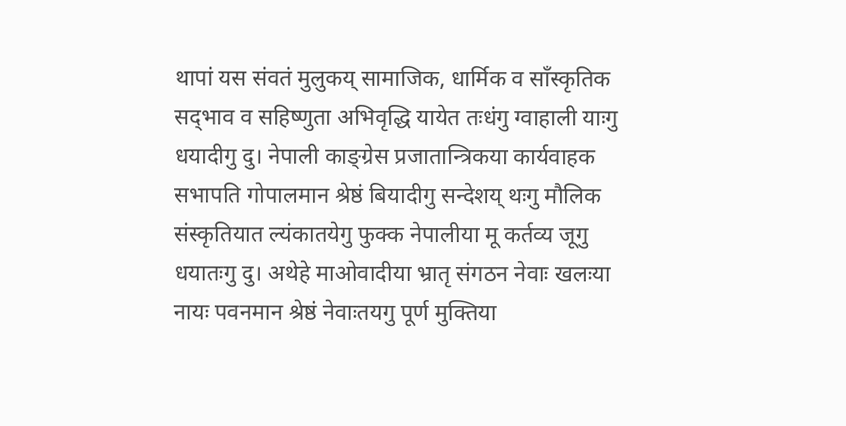थापां यस संवतं मुलुकय् सामाजिक, धार्मिक व साँस्कृतिक सद्‍भाव व सहिष्णुता अभिवृद्धि यायेत तःधंगु ग्वाहाली याःगु धयादीगु दु। नेपाली काङ्ग्रेस प्रजातान्त्रिकया कार्यवाहक सभापति गोपालमान श्रेष्ठं बियादीगु सन्देशय् थःगु मौलिक संस्कृतियात ल्यंकातयेगु फुक्क नेपालीया मू कर्तव्य जूगु धयातःगु दु। अथेहे माअ‍ोवादीया भ्रातृ संगठन नेवाः खलःया नायः पवनमान श्रेष्ठं नेवाःतयगु पूर्ण मुक्तिया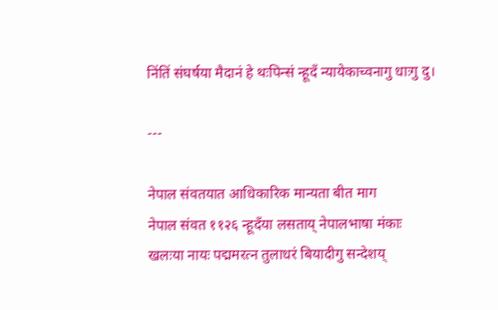निंतिं संघर्षया मैदानं हे थःपिन्सं न्हूदँ न्यायेकाच्वनागु धाःगु दु।

---

नेपाल संवतयात आधिकारिक मान्यता बीत माग
नेपाल संवत ११२६ न्हूदँया लसताय् नेपालभाषा मंकाः खलःया नायः पद्ममरत्न तुलाधरं बियादीगु सन्देशय्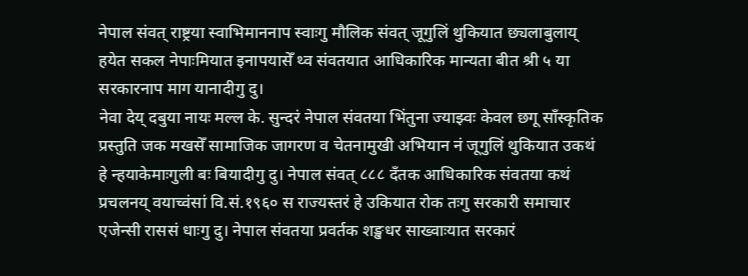नेपाल संवत् राष्ट्रया स्वाभिमाननाप स्वाःगु मौलिक संवत् जूगुलिं थुकियात छ्यलाबुलाय् हयेत सकल नेपाःमियात इनापयासेँ थ्व संवतयात आधिकारिक मान्यता बीत श्री ५ या सरकारनाप माग यानादीगु दु।
नेवा देय् दबुया नायः मल्ल के. सुन्दरं नेपाल संवतया भिंतुना ज्याझ्वः केवल छगू साँस्कृतिक प्रस्तुति जक मखसेँ सामाजिक जागरण व चेतनामुखी अभियान नं जूगुलिं थुकियात उकथं हे न्हयाकेमाःगुली बः बियादीगु दु। नेपाल संवत् ८८८ दँतक आधिकारिक संवतया कथं प्रचलनय् वयाच्वंसां वि.सं.१९६० स राज्यस्तरं हे उकियात रोक तःगु सरकारी समाचार एजेन्सी राससं धाःगु दु। नेपाल संवतया प्रवर्तक शङ्खधर साख्वाःयात सरकारं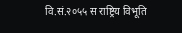वि.सं.२०५५ स राष्ट्रिय विभूति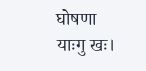घोषणा याःगु खः।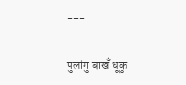---

पुलांगु बाखँ धूकु